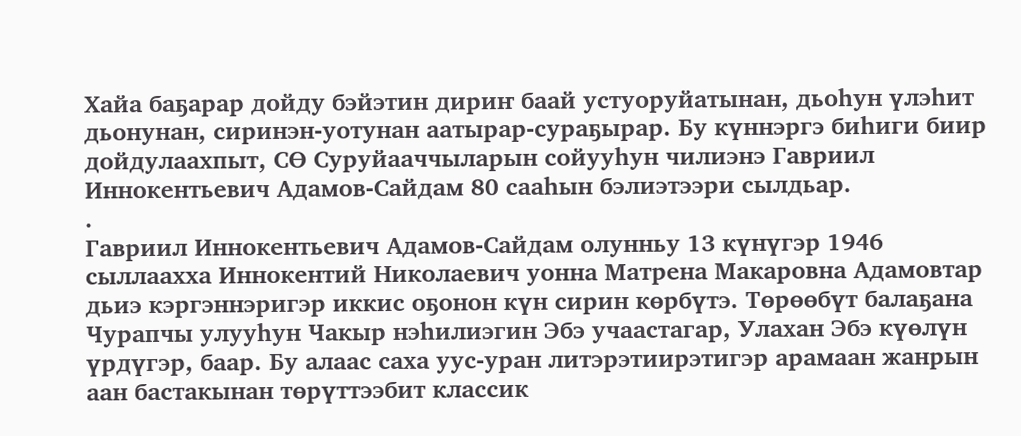Хайа баҕарар дойду бэйэтин дириҥ баай устуоруйатынан, дьоһун үлэһит дьонунан, сиринэн-уотунан аатырар-сураҕырар. Бу күннэргэ биһиги биир дойдулаахпыт, СӨ Суруйааччыларын сойууһун чилиэнэ Гавриил Иннокентьевич Адамов-Сайдам 80 сааһын бэлиэтээри сылдьар.
.
Гавриил Иннокентьевич Адамов-Сайдам олунньу 13 күнүгэр 1946 сыллаахха Иннокентий Николаевич уонна Матрена Макаровна Адамовтар дьиэ кэргэннэригэр иккис оҕонон күн сирин көрбүтэ. Төрөөбүт балаҕана Чурапчы улууһун Чакыр нэһилиэгин Эбэ учаастагар, Улахан Эбэ күөлүн үрдүгэр, баар. Бу алаас саха уус-уран литэрэтиирэтигэр арамаан жанрын аан бастакынан төрүттээбит классик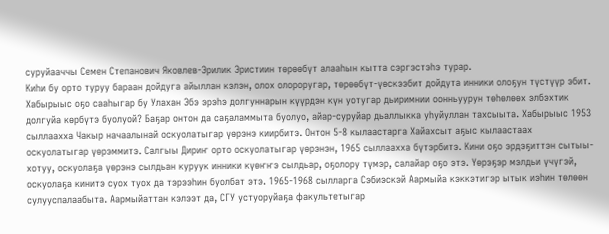суруйааччы Семен Степанович Яковлев-Эрилик Эристиин төрөөбүт алааһын кытта сэргэстэһэ турар.
Киһи бу орто туруу бараан дойдуга айыллан кэлэн, олох олороругар, төрөөбүт-үөскээбит дойдута инники олоҕун түстүүр эбит. Хабырыыс оҕо сааһыгар бу Улахан Эбэ эрэһэ долгуннарын күүрдэн күн уотугар дьиримнии оонньуурун төһөлөөх элбэхтик долгуйа көрбүтэ буолуой? Баҕар онтон да саҕаламмыта буолуо, айар-суруйар дьаллыкка уһуйуллан тахсыыта. Хабырыыс 1953 сыллаахха Чакыр начаалынай оскуолатыгар үөрэнэ киирбитэ. Онтон 5-8 кылаастарга Хайахсыт аҕыс кылаастаах оскуолатыгар үөрэммитэ. Салгыы Дириҥ орто оскуолатыгар үөрэнэн, 1965 сыллаахха бүтэрбитэ. Кини оҕо эрдэҕиттэн сытыы-хотуу, оскуолаҕа үөрэнэ сылдьан куруук инники күөҥҥэ сылдьар, оҕолору түмэр, салайар оҕо этэ. Үөрэҕэр мэлдьи үчүгэй, оскуолаҕа кинитэ суох туох да тэрээһин буолбат этэ. 1965-1968 сылларга Сэбиэскэй Аармыйа кэккэтигэр ытык иэһин төлөөн сулууспалаабыта. Аармыйаттан кэлээт да, СГУ устуоруйаҕа факультетыгар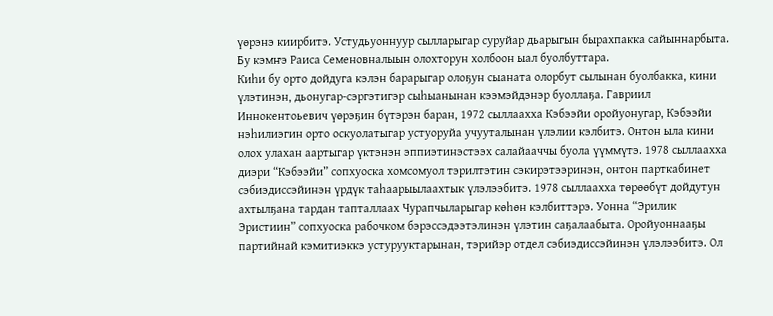үөрэнэ киирбитэ. Устудьуоннуур сылларыгар суруйар дьарыгын бырахпакка сайыннарбыта. Бу кэмҥэ Раиса Семеновналыын олохторун холбоон ыал буолбуттара.
Киһи бу орто дойдуга кэлэн барарыгар олоҕун сыаната олорбут сылынан буолбакка, кини үлэтинэн, дьонугар-сэргэтигэр сыһыанынан кээмэйдэнэр буоллаҕа. Гавриил Иннокентоьевич үөрэҕин бүтэрэн баран, 1972 сыллаахха Кэбээйи оройуонугар, Кэбээйи нэһилиэгин орто оскуолатыгар устуоруйа учууталынан үлэлии кэлбитэ. Онтон ыла кини олох улахан аартыгар үктэнэн эппиэтинэстээх салайааччы буола үүммүтэ. 1978 сыллаахха диэри “Кэбээйи” сопхуоска хомсомуол тэрилтэтин сэкирэтээринэн, онтон парткабинет сэбиэдиссэйинэн үрдүк таһаарыылаахтык үлэлээбитэ. 1978 сыллаахха төрөөбүт дойдутун ахтылҕана тардан тапталлаах Чурапчыларыгар көһөн кэлбиттэрэ. Уонна “Эрилик Эристиин” сопхуоска рабочком бэрэссэдээтэлинэн үлэтин саҕалаабыта. Оройуоннааҕы партийнай кэмитиэккэ устурууктарынан, тэрийэр отдел сэбиэдиссэйинэн үлэлээбитэ. Ол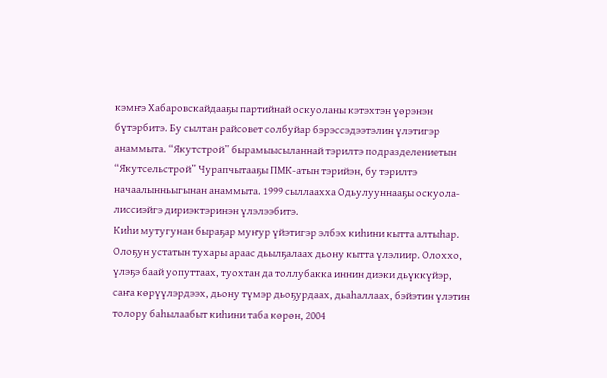кэмҥэ Хабаровскайдааҕы партийнай оскуоланы кэтэхтэн үөрэнэн бүтэрбитэ. Бу сылтан райсовет солбуйар бэрэссэдээтэлин үлэтигэр анаммыта. “Якутстрой” бырамыысыланнай тэрилтэ подразделениетын “Якутсельстрой” Чурапчытааҕы ПМК-атын тэрийэн, бу тэрилтэ начаалынньыгынан анаммыта. 1999 сыллаахха Одьулууннааҕы оскуола-лиссиэйгэ дириэктэринэн үлэлээбитэ.
Киһи мутугунан быраҕар муҥур үйэтигэр элбэх киһини кытта алтыһар. Олоҕун устатын тухары араас дьылҕалаах дьону кытта үлэлиир. Олоххо, үлэҕэ баай уопуттаах, туохтан да толлубакка иннин диэки дьүккүйэр, саҥа көрүүлэрдээх, дьону түмэр дьоҕурдаах, дьаһаллаах, бэйэтин үлэтин толору баһылаабыт киһини таба көрөн, 2004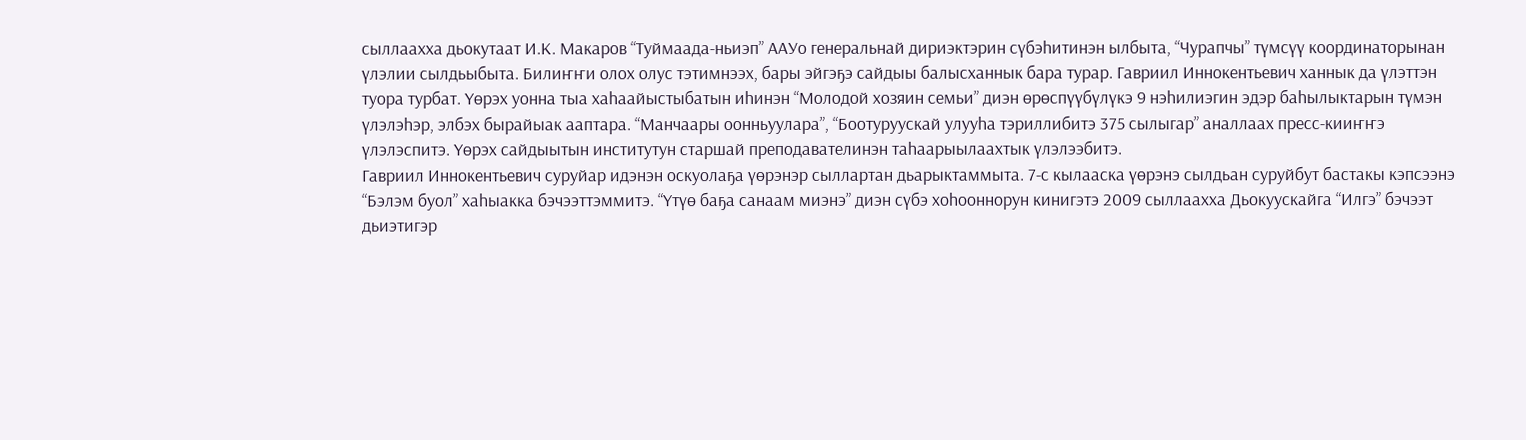сыллаахха дьокутаат И.К. Макаров “Туймаада-ньиэп” ААУо генеральнай дириэктэрин сүбэһитинэн ылбыта, “Чурапчы” түмсүү координаторынан үлэлии сылдьыбыта. Билиҥҥи олох олус тэтимнээх, бары эйгэҕэ сайдыы балысханнык бара турар. Гавриил Иннокентьевич ханнык да үлэттэн туора турбат. Үөрэх уонна тыа хаһаайыстыбатын иһинэн “Молодой хозяин семьи” диэн өрөспүүбүлүкэ 9 нэһилиэгин эдэр баһылыктарын түмэн үлэлэһэр, элбэх бырайыак ааптара. “Манчаары оонньуулара”, “Боотуруускай улууһа тэриллибитэ 375 сылыгар” аналлаах пресс-кииҥҥэ үлэлэспитэ. Үөрэх сайдыытын институтун старшай преподавателинэн таһаарыылаахтык үлэлээбитэ.
Гавриил Иннокентьевич суруйар идэнэн оскуолаҕа үөрэнэр сыллартан дьарыктаммыта. 7-с кылааска үөрэнэ сылдьан суруйбут бастакы кэпсээнэ “Бэлэм буол” хаһыакка бэчээттэммитэ. “Үтүө баҕа санаам миэнэ” диэн сүбэ хоһооннорун кинигэтэ 2009 сыллаахха Дьокуускайга “Илгэ” бэчээт дьиэтигэр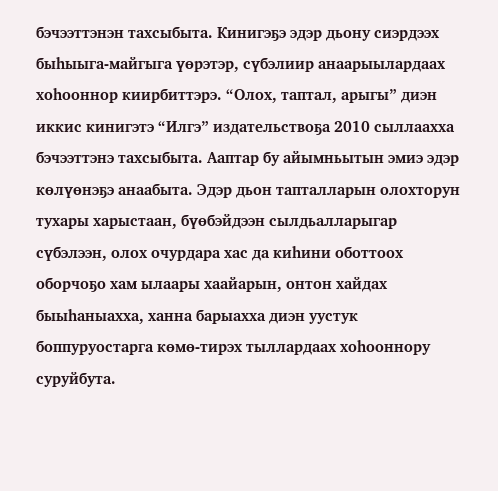бэчээттэнэн тахсыбыта. Кинигэҕэ эдэр дьону сиэрдээх быһыыга-майгыга үөрэтэр, сүбэлиир анаарыылардаах хоһооннор киирбиттэрэ. “Олох, таптал, арыгы” диэн иккис кинигэтэ “Илгэ” издательствоҕа 2010 сыллаахха бэчээттэнэ тахсыбыта. Ааптар бу айымньытын эмиэ эдэр көлүөнэҕэ анаабыта. Эдэр дьон тапталларын олохторун тухары харыстаан, бүөбэйдээн сылдьалларыгар сүбэлээн, олох очурдара хас да киһини оботтоох оборчоҕо хам ылаары хаайарын, онтон хайдах быыһаныахха, ханна барыахха диэн уустук боппуруостарга көмө-тирэх тыллардаах хоһооннору суруйбута.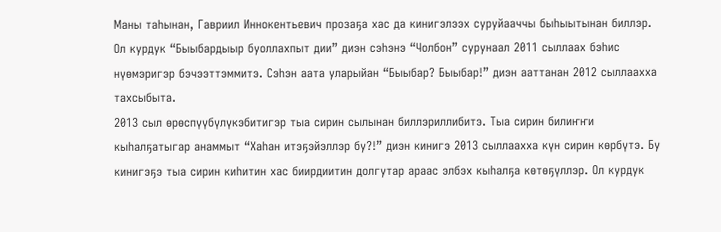Маны таһынан, Гавриил Иннокентьевич прозаҕа хас да кинигэлээх суруйааччы быһыытынан биллэр. Ол курдук “Быыбардыыр буоллахпыт дии” диэн сэһэнэ “Чолбон” сурунаал 2011 сыллаах бэһис нүөмэригэр бэчээттэммитэ. Сэһэн аата уларыйан “Быыбар? Быыбар!” диэн ааттанан 2012 сыллаахха тахсыбыта.
2013 сыл өрөспүүбүлүкэбитигэр тыа сирин сылынан биллэриллибитэ. Тыа сирин билиҥҥи кыһалҕатыгар анаммыт “Хаһан итэҕэйэллэр бу?!” диэн кинигэ 2013 сыллаахха күн сирин көрбүтэ. Бу кинигэҕэ тыа сирин киһитин хас биирдиитин долгутар араас элбэх кыһалҕа көтөҕүллэр. Ол курдук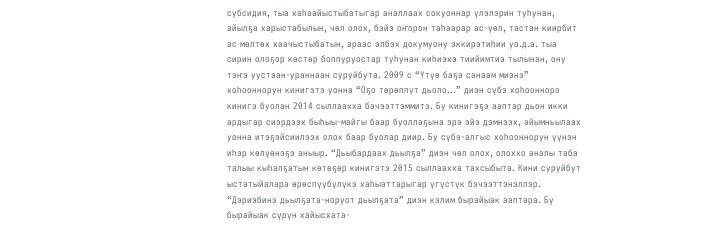субсидия, тыа хаһаайыстыбатыгар аналлаах сокуоннар үлэлэрин туһунан, айылҕа харыстабылын, чөл олох, бэйэ оҥорон таһаарар ас-үөл, тастан киирбит ас мөлтөх хаачыстыбатын, араас элбэх докумуону эккирэтиһии уо.д.а. тыа сирин олоҕор көстөр боппуруостар туһунан киһиэхэ тиийимтиэ тылынан, ону тэҥэ уустаан-ураннаан суруйбута. 2009 с “Үтүө баҕа санаам миэнэ” хоһооннорун кинигэтэ уонна “Оҕо төрөппүт дьоло...” диэн сүбэ хоһоонноро кинигэ буолан 2014 сыллаахха бэчээттэммитэ. Бу кинигэҕэ ааптар дьон икки ардыгар сиэрдээх быһыы-майгы баар буоллаҕына эрэ эйэ дэмнээх, айымньылаах уонна итэҕэйсиилээх олох баар буолар диир. Бу сүбэ-алгыс хоһооннорун үүнэн иһэр көлүөнэҕэ аныыр. “Дьыбардаах дьылҕа” диэн чөл олох, олоххо аналы таба талыы кыһалҕатын көтөҕөр кинигэтэ 2015 сыллаахха тахсыбыта. Кини суруйбут ыстатыйалара өрөспүүбүлүкэ хаһыаттарыгар үгүстүк бэчээттэнэллэр.
“Дэриэбинэ дьылҕата-норуот дьылҕата” диэн кэлим бырайыак ааптара. Бу бырайыак сүрүн хайысхата-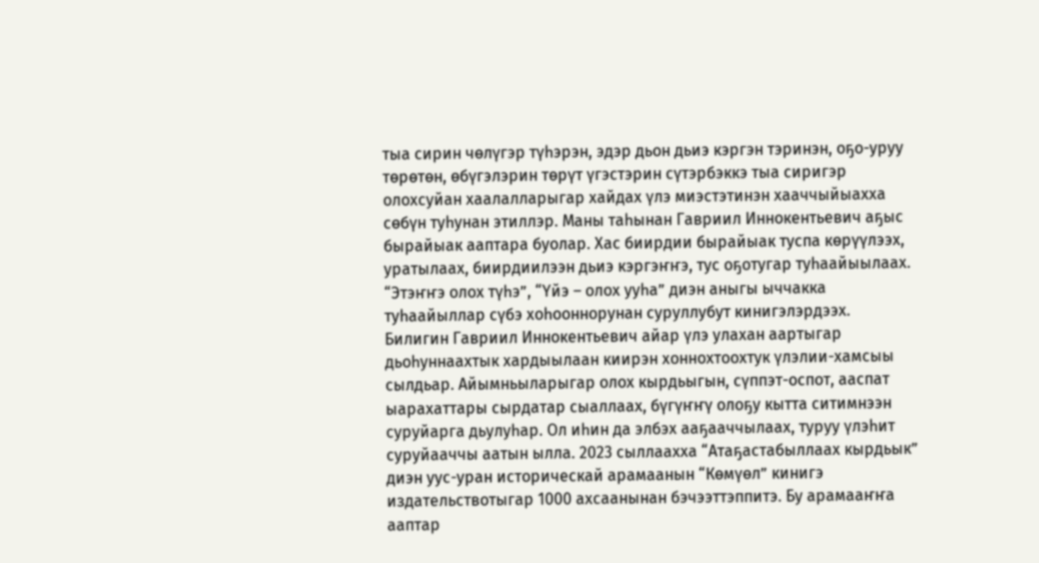тыа сирин чөлүгэр түһэрэн, эдэр дьон дьиэ кэргэн тэринэн, оҕо-уруу төрөтөн, өбүгэлэрин төрүт үгэстэрин сүтэрбэккэ тыа сиригэр олохсуйан хаалалларыгар хайдах үлэ миэстэтинэн хааччыйыахха сөбүн туһунан этиллэр. Маны таһынан Гавриил Иннокентьевич аҕыс бырайыак ааптара буолар. Хас биирдии бырайыак туспа көрүүлээх, уратылаах, биирдиилээн дьиэ кэргэҥҥэ, тус оҕотугар туһаайыылаах.
“Этэҥҥэ олох түһэ”, “Үйэ – олох ууһа” диэн аныгы ыччакка туһаайыллар сүбэ хоһооннорунан суруллубут кинигэлэрдээх.
Билигин Гавриил Иннокентьевич айар үлэ улахан аартыгар дьоһуннаахтык хардыылаан киирэн хоннохтоохтук үлэлии-хамсыы сылдьар. Айымньыларыгар олох кырдьыгын, сүппэт-оспот, ааспат ыарахаттары сырдатар сыаллаах, бүгүҥҥү олоҕу кытта ситимнээн суруйарга дьулуһар. Ол иһин да элбэх ааҕааччылаах, туруу үлэһит суруйааччы аатын ылла. 2023 сыллаахха “Атаҕастабыллаах кырдьык” диэн уус-уран историческай арамаанын “Көмүөл” кинигэ издательствотыгар 1000 ахсаанынан бэчээттэппитэ. Бу арамааҥҥа ааптар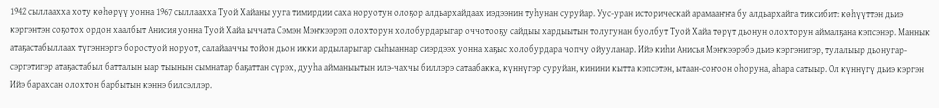1942 сыллаахха хоту көһөрүү уонна 1967 сыллаахха Туой Хайаны ууга тимирдии саха норуотун олоҕор алдьархайдаах иэдээнин туһунан суруйар. Уус-уран историческай арамааҥҥа бу алдьархайга тиксибит: көһүүттэн дьиэ кэргэнтэн соҕотох ордон хаалбыт Анисия уонна Туой Хайа ыччата Сэмэн Мэҥкээрэп олохторун холобурдарыгар оччотооҕу сайдыы хардыытын толугунан буолбут Туой Хайа төрүт дьонун олохторун аймалҕана кэпсэнэр. Маннык атаҕастабыллаах түгэннэргэ боростуой норуот, салайааччы тойон дьон икки ардыларыгар сыһыаннар сиэрдээх уонна хаҕыс холобурдара чопчу ойууланар. Ийэ киһи Анисья Мэҥкээрэбэ дьиэ кэргэнигэр, тулалыыр дьонугар-сэргэтигэр атаҕастабыл батталын ыар тыынын сымнатар баҕаттан сүрэх, дууһа айманыытын илэ-чахчы биллэрэ сатаабакка, күннүгэр суруйан, кинини кытта кэпсэтэн, ытаан-соҥоон оһоруна, аһара сатыыр. Ол күннүгү дьиэ кэргэн Ийэ барахсан олохтон барбытын кэннэ билсэллэр.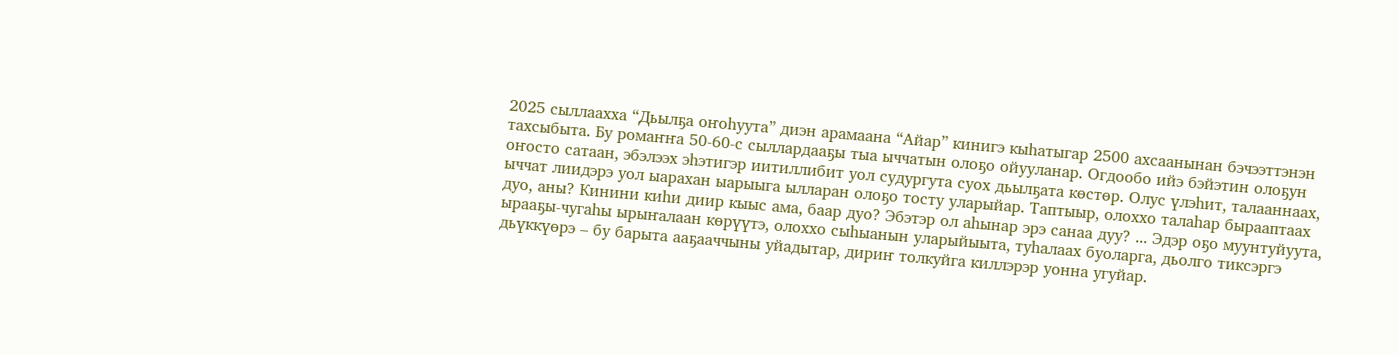2025 сыллаахха “Дьылҕа оҥоһуута” диэн арамаана “Айар” кинигэ кыһатыгар 2500 ахсаанынан бэчээттэнэн тахсыбыта. Бу ромаҥҥа 50-60-с сыллардааҕы тыа ыччатын олоҕо ойууланар. Огдообо ийэ бэйэтин олоҕун оҥосто сатаан, эбэлээх эһэтигэр иитиллибит уол судургута суох дьылҕата көстөр. Олус үлэһит, талааннаах, ыччат лиидэрэ уол ыарахан ыарыыга ылларан олоҕо тосту уларыйар. Таптыыр, олоххо талаһар бырааптаах дуо, аны? Кинини киһи диир кыыс ама, баар дуо? Эбэтэр ол аһынар эрэ санаа дуу? ... Эдэр оҕо муунтуйуута, ырааҕы-чугаһы ырыҥалаан көрүүтэ, олоххо сыһыанын уларыйыыта, туһалаах буоларга, дьолго тиксэргэ дьүккүөрэ – бу барыта ааҕааччыны уйадытар, дириҥ толкуйга киллэрэр уонна угуйар.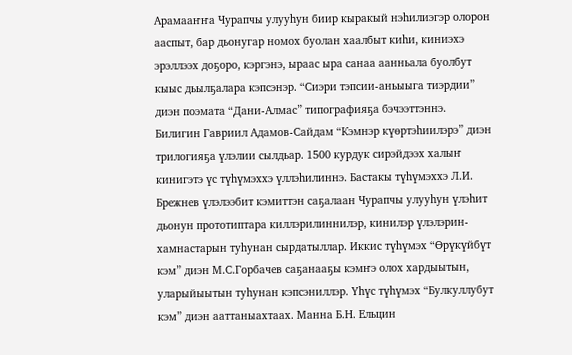Арамааҥҥа Чурапчы улууһун биир кыракый нэһилиэгэр олорон ааспыт, бар дьонугар номох буолан хаалбыт киһи, киниэхэ эрэллээх доҕоро, кэргэнэ, ыраас ыра санаа аанньала буолбут кыыс дьылҕалара кэпсэнэр. “Сиэри тэпсии-аньыыга тиэрдии” диэн поэмата “Дани-Алмас” типографияҕа бэчээттэннэ.
Билигин Гавриил Адамов-Сайдам “Кэмнэр күөртэһиилэрэ” диэн трилогияҕа үлэлии сылдьар. 1500 курдук сирэйдээх халыҥ кинигэтэ үс түһүмэххэ үллэһилиннэ. Бастакы түһүмэххэ Л.И. Брежнев үлэлээбит кэмиттэн саҕалаан Чурапчы улууһун үлэһит дьонун прототиптара киллэрилиннилэр, кинилэр үлэлэрин-хамнастарын туһунан сырдатыллар. Иккис түһүмэх “Өрүкүйбүт кэм” диэн М.С.Горбачев саҕанааҕы кэмҥэ олох хардыытын, уларыйыытын туһунан кэпсэниллэр. Үһүс түһүмэх “Булкуллубут кэм” диэн ааттаныахтаах. Манна Б.Н. Ельцин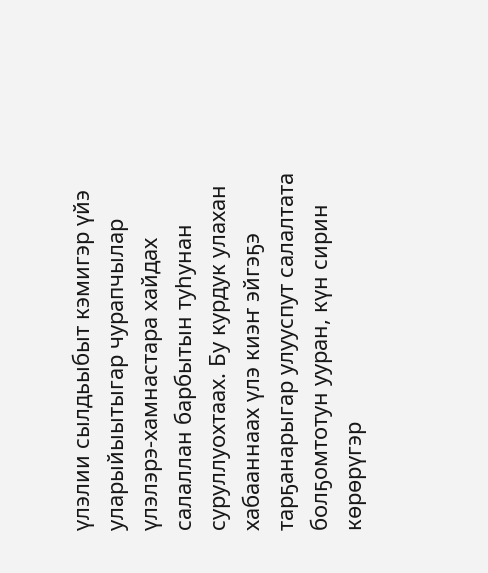үлэлии сылдьыбыт кэмигэр үйэ уларыйыытыгар чурапчылар үлэлэрэ-хамнастара хайдах салаллан барбытын туһунан суруллуохтаах. Бу курдук улахан хабааннаах үлэ киэҥ эйгэҕэ тарҕанарыгар улууспут салалтата болҕомтотун ууран, күн сирин көрөрүгэр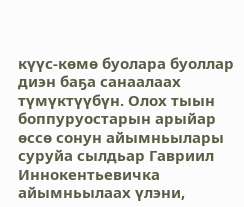күүс-көмө буолара буоллар диэн баҕа санаалаах түмүктүүбүн. Олох тыын боппуруостарын арыйар өссө сонун айымньылары суруйа сылдьар Гавриил Иннокентьевичка айымньылаах үлэни,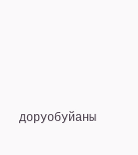доруобуйаны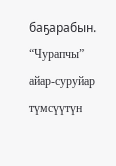баҕарабын.
“Чурапчы” айар-суруйар түмсүүтүн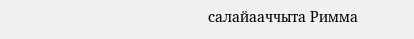салайааччыта Римма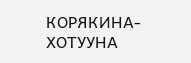КОРЯКИНА-ХОТУУНА